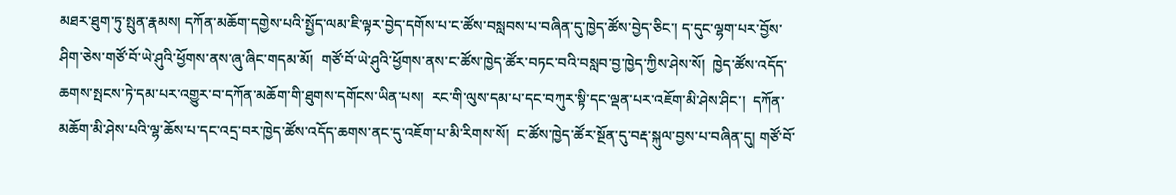མཐར་ཐུག་ཏུ་སྤུན་རྣམས། དཀོན་མཆོག་དགྱེས་པའི་སྤྱོད་ལམ་ཇི་ལྟར་བྱེད་དགོས་པ་ང་ཚོས་བསླབས་པ་བཞིན་དུ་ཁྱེད་ཚོས་བྱེད་ཅིང་། ད་དུང་ལྷག་པར་བྱོས་ཤིག་ཅེས་གཙོ་བོ་ཡེ་ཤུའི་ཕྱོགས་ནས་ཞུ་ཞིང་གདམ་མོ།  གཙོ་བོ་ཡེ་ཤུའི་ཕྱོགས་ནས་ང་ཚོས་ཁྱེད་ཚོར་བཏང་བའི་བསླབ་བྱ་ཁྱེད་ཀྱིས་ཤེས་སོ།  ཁྱེད་ཚོས་འདོད་ཆགས་སྤངས་ཏེ་དམ་པར་འགྱུར་བ་དཀོན་མཆོག་གི་ཐུགས་དགོངས་ཡིན་པས།  རང་གི་ལུས་དམ་པ་དང་བཀུར་སྟི་དང་ལྡན་པར་འཇོག་མི་ཤེས་ཤིང་།  དཀོན་མཆོག་མི་ཤེས་པའི་ལྷ་ཆོས་པ་དང་འདྲ་བར་ཁྱེད་ཚོས་འདོད་ཆགས་ནང་དུ་འཇོག་པ་མི་རིགས་སོ།  ང་ཚོས་ཁྱེད་ཚོར་སྔོན་དུ་བརྡ་སྐུལ་བྱས་པ་བཞིན་དུ། གཙོ་བོ་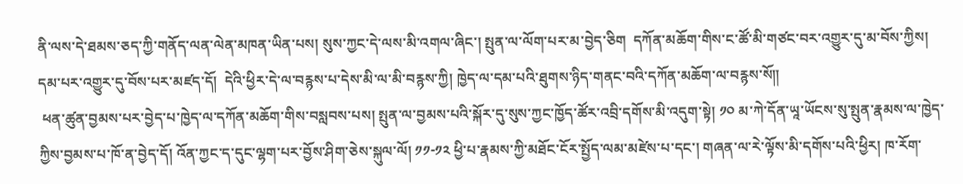ནི་ལས་དེ་ཐམས་ཅད་ཀྱི་གནོད་ལན་ལེན་མཁན་ཡིན་པས། སུས་ཀྱང་དེ་ལས་མི་འགལ་ཞིང་། སྤུན་ལ་ལོག་པར་མ་བྱེད་ཅིག  དཀོན་མཆོག་གིས་ང་ཚོ་མི་གཙང་བར་འགྱུར་དུ་མ་བོས་ཀྱིས། དམ་པར་འགྱུར་དུ་བོས་པར་མཛད་དོ།  དེའི་ཕྱིར་དེ་ལ་བརྙས་པ་དེས་མི་ལ་མི་བརྙས་ཀྱི། ཁྱེད་ལ་དམ་པའི་ཐུགས་ཉིད་གནང་བའི་དཀོན་མཆོག་ལ་བརྙས་སོ༎
 ཕན་ཚུན་བྱམས་པར་བྱེད་པ་ཁྱེད་ལ་དཀོན་མཆོག་གིས་བསླབས་པས། སྤུན་ལ་བྱམས་པའི་སྐོར་དུ་སུས་ཀྱང་ཁྱོད་ཚོར་འབྲི་དགོས་མི་འདུག་སྟེ། ༡༠ མ་ཀེ་དོན་ཡཱ་ཡོངས་སུ་སྤུན་རྣམས་ལ་ཁྱེད་ཀྱིས་བྱམས་པ་ཁོ་ན་བྱེད་དོ། འོན་ཀྱང་ད་དུང་ལྷག་པར་བྱོས་ཤིག་ཅེས་སྐུལ་ལོ། ༡༡-༡༢ ཕྱི་པ་རྣམས་ཀྱི་མཐོང་ངོར་སྤྱོད་ལམ་མཛེས་པ་དང་། གཞན་ལ་རེ་ལྟོས་མི་དགོས་པའི་ཕྱིར། ཁ་རོག་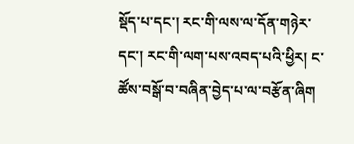སྡོད་པ་དང་། རང་གི་ལས་ལ་དོན་གཉེར་དང་། རང་གི་ལག་པས་འབད་པའི་ཕྱིར། ང་ཚོས་བསྒོ་བ་བཞིན་བྱེད་པ་ལ་བརྩོན་ཞིག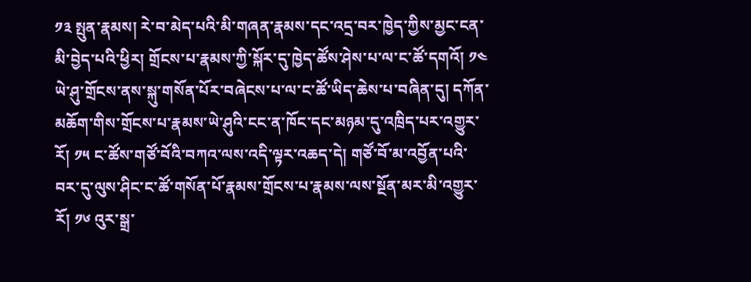༡༣ སྤུན་རྣམས། རེ་བ་མེད་པའི་མི་གཞན་རྣམས་དང་འདྲ་བར་ཁྱེད་ཀྱིས་མྱང་ངན་མི་བྱེད་པའི་ཕྱིར། གྲོངས་པ་རྣམས་ཀྱི་སྐོར་དུ་ཁྱེད་ཚོས་ཤེས་པ་ལ་ང་ཚོ་དགའོ། ༡༤ ཡེ་ཤུ་གྲོངས་ནས་སྐུ་གསོན་པོར་བཞེངས་པ་ལ་ང་ཚོ་ཡིད་ཆེས་པ་བཞིན་དུ། དཀོན་མཆོག་གིས་གྲོངས་པ་རྣམས་ཡེ་ཤུའི་ངང་ན་ཁོང་དང་མཉམ་དུ་འཁྲིད་པར་འགྱུར་རོ། ༡༥ ང་ཚོས་གཙོ་བོའི་བཀའ་ལས་འདི་ལྟར་འཆད་དེ། གཙོ་བོ་མ་འབྱོན་པའི་བར་དུ་ལུས་ཤིང་ང་ཚོ་གསོན་པོ་རྣམས་གྲོངས་པ་རྣམས་ལས་སྔོན་མར་མི་འགྱུར་རོ། ༡༦ འུར་སྒྲ་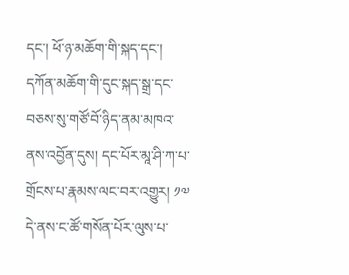དང་། ཕོ་ཉ་མཆོག་གི་སྐད་དང་། དཀོན་མཆོག་གི་དུང་སྐད་སྒྲ་དང་བཅས་སུ་གཙོ་བོ་ཉིད་ནམ་མཁའ་ནས་འབྱོན་དུས། དང་པོར་མཱ་ཤི་ཀ་པ་གྲོངས་པ་རྣམས་ལང་བར་འགྱུར། ༡༧ དེ་ནས་ང་ཚོ་གསོན་པོར་ལུས་པ་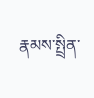རྣམས་སྤྲིན་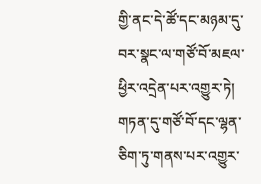གྱི་ནང་དེ་ཚོ་དང་མཉམ་དུ་བར་སྣང་ལ་གཙོ་བོ་མཇལ་ཕྱིར་འདྲེན་པར་འགྱུར་ཏེ། གཏན་དུ་གཙོ་བོ་དང་ལྷན་ཅིག་ཏུ་གནས་པར་འགྱུར་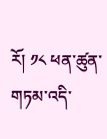རོ། ༡༨ ཕན་ཚུན་གཏམ་འདི་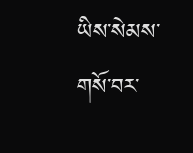ཡིས་སེམས་གསོ་བར་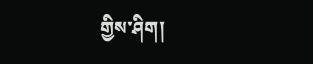གྱིས་ཤིག།